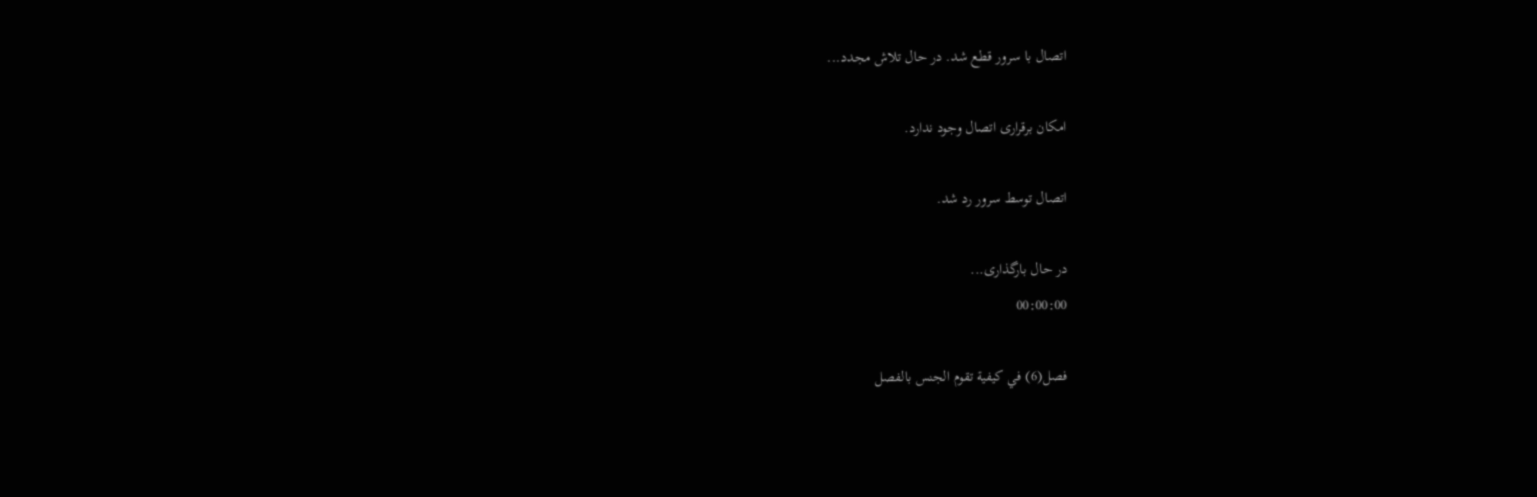اتصال با سرور قطع شد. در حال تلاش مجدد...

امکان برقراری اتصال وجود ندارد.

اتصال توسط سرور رد شد.

در حال بارگذاری...
00:00:00

فصل(6) في كيفية تقوم الجنس بالفصل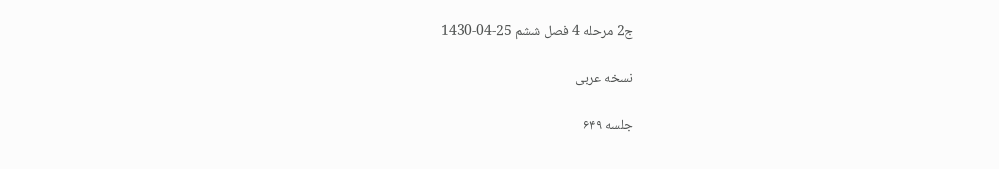ج2 مرحله 4 فصل ششم 25-04-1430

نسخه عربی

جلسه ۶۴۹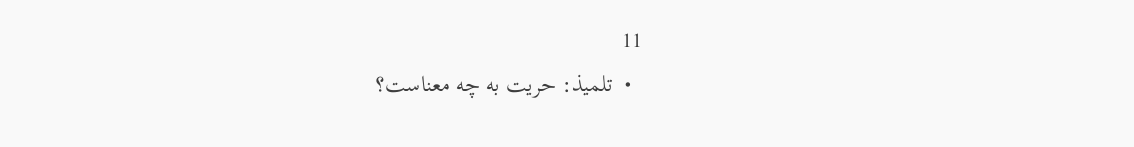11
  •  تلمیذ: حریت به چه معناست؟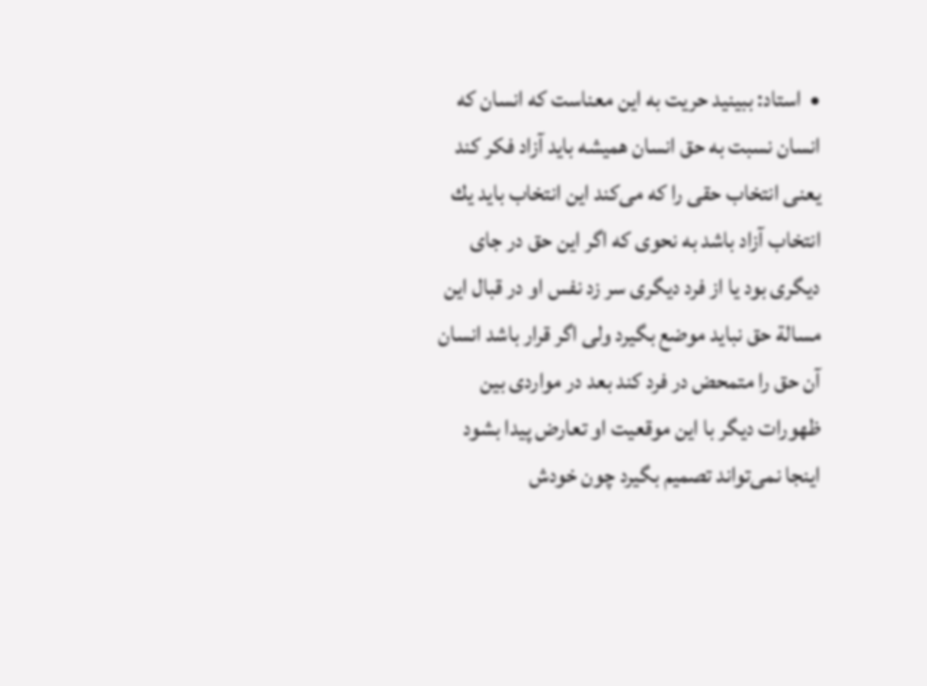•  استاد: ببینید حریت به این معناست كه انسان كه انسان نسبت به حق انسان همیشه باید آزاد فكر كند یعنی انتخاب حقی را كه می‌كند این انتخاب باید یك انتخاب آزاد باشد به نحوی كه اگر این حق در جای دیگری بود یا از فرد دیگری سر زد نفس او در قبال این مسالة حق نباید موضع بگیرد ولی اگر قرار باشد انسان آن حق را متمحض در فرد كند بعد در مواردی بین ظهورات دیگر با این موقعیت او تعارض پیدا بشود اینجا نمی‌تواند تصمیم بگیرد چون خودش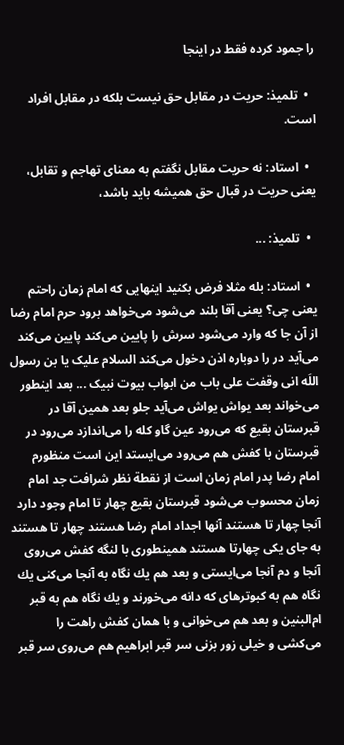را جمود كرده فقط در اینجا

  •  تلمیذ: حریت در مقابل حق نیست بلكه در مقابل افراد است.

  •  استاد: نه حریت مقابل نگفتم به معنای تهاجم و تقابل، یعنی حریت در قبال حق همیشه باید باشد،

  •  تلمیذ: ...

  •  استاد: بله مثلا فرض بكنید اینهایی كه امام زمان راحتم یعنی چی؟ یعنی آقا بلند می‌شود می‌خواهد برود حرم امام رضا از آن جا كه وارد می‌شود سرش را پایین می‌كند پایین می‌كند می‌آید در را دوباره اذن دخول می‌كند السلام علیک یا بن رسول اللَه انی وقفت علی باب من ابواب بیوت نبیک ... بعد اینطور می‌خواند بعد یواش یواش می‌آید جلو بعد همین آقا در قبرستان بقیع كه می‌رود عین گاو كله را می‌اندازد می‌رود در قبرستان با كفش هم می‌رود می‌ایستد این است منظورم امام رضا پدر امام زمان است از نقطة نظر شرافت جد امام زمان محسوب می‌شود قبرستان بقیع چهار تا امام وجود دارد آنجا چهار تا هستند آنها اجداد امام رضا هستند چهار تا هستند به جای یكی چهارتا هستند همینطوری با لنگه كفش می‌روی آنجا و دم آنجا می‌ایستی و بعد هم یك نگاه به آنجا می‌كنی یك نگاه هم به كبوترهای كه دانه می‌خورند و یك نگاه هم به قبر ام‌البنین و بعد هم می‌خوانی و با همان كفش راهت را می‌كشی و خیلی زور بزنی سر قبر ابراهیم هم می‌روی سر قبر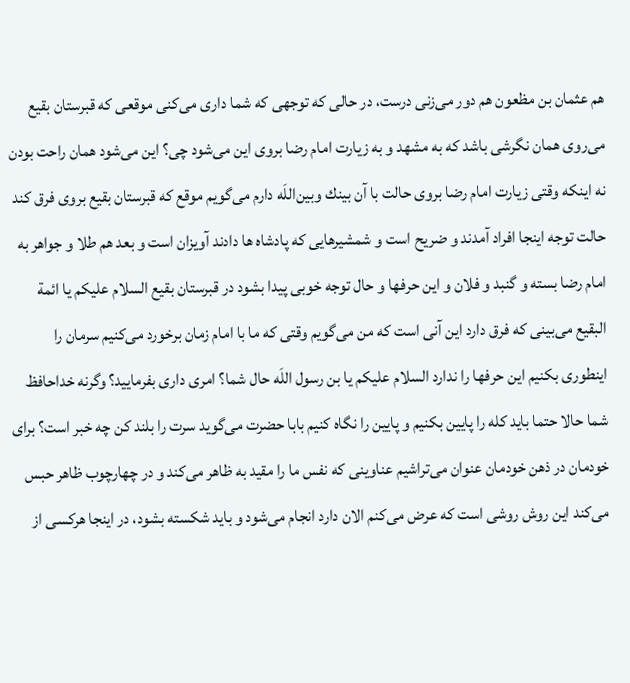هم عثمان بن مظعون هم دور می‌زنی درست، در حالی كه توجهی كه شما داری می‌كنی موقعی كه قبرستان بقیع می‌روی همان نگرشی باشد كه به مشهد و به زیارت امام رضا بروی این می‌شود چی؟ این می‌شود همان راحت بودن نه اینكه وقتی زیارت امام رضا بروی حالت با آن بینك وبین‌اللَه دارم می‌گویم موقع كه قبرستان بقیع بروی فرق كند حالت توجه اینجا افراد آمدند و ضریح است و شمشیرهایی كه پادشاه ها دادند آویزان است و بعد هم طلا و جواهر به امام رضا بسته و گنبد و فلان و این حرفها و حال توجه خوبی پیدا بشود در قبرستان بقیع السلام علیکم یا ائمة البقیع می‌بینی كه فرق دارد این آنی است كه من می‌گویم وقتی كه ما با امام زمان برخورد می‌كنیم سرمان را اینطوری بكنیم این حرفها را ندارد السلام علیكم یا بن رسول اللَه حال شما؟ امری داری بفرمایید؟ وگرنه خداحافظ شما حالا حتما باید كله را پایین بكنیم و پایین را نگاه كنیم بابا حضرت می‌گوید سرت را بلند كن چه خبر است؟ برای خودمان در ذهن خودمان عنوان می‌تراشیم عناوینی كه نفس ما را مقید به ظاهر می‌كند و در چهارچوب ظاهر حبس می‌كند این روش روشی است كه عرض می‌كنم الان دارد انجام می‌شود و باید شكسته بشود، در اینجا هركسی از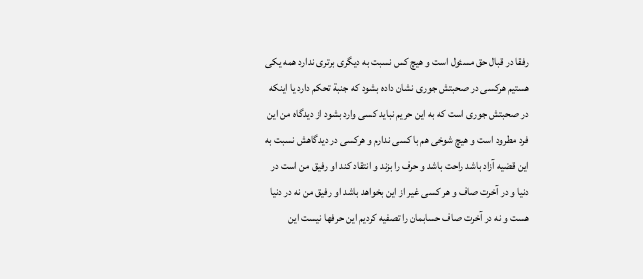رفقا در قبال حق مسئول است و هیچ كس نسبت به دیگری برتری ندارد همه یكی هستیم هركسی در صحبتش جوری نشان داده بشود كه جنبة تحكم دارد یا اینكه در صحبتش جوری است كه به این حریم نباید كسی وارد بشود از دیدگاه من این فرد مطرود است و هیچ شوخی هم با كسی ندارم و هركسی در دیدگاهش نسبت به این قضیه آزاد باشد راحت باشد و حرف را بزند و انتقاد كند او رفیق من است در دنیا و در آخرت صاف و هر كسی غیر از این بخواهد باشد او رفیق من نه در دنیا هست و نه در آخرت صاف حسابمان را تصفیه كردیم این حرفها نیست این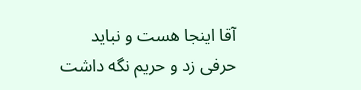آقا اینجا هست و نباید حرفی زد و حریم نگه داشت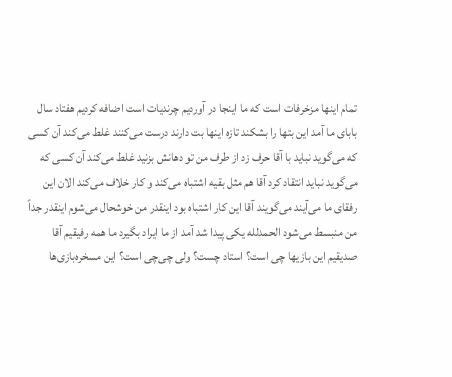تمام اینها مزخرفات است كه ما اینجا در آوردیم چرندیات است اضافه كردیم هفتاد سال بابای ما آمد این بتها را بشكند تازه اینها بت دارند درست می‌كنند غلط می‌كند آن كسی كه می‌گوید نباید با آقا حرف زد از طرف من تو دهانش بزنید غلط می‌كند آن كسی كه می‌گوید نباید انتقاد كرد آقا هم مثل بقیه اشتباه می‌كند و كار خلاف می‌كند الان این رفقای ما می‌آیند می‌گویند آقا این كار اشتباه بود اینقدر من خوشحال می‌شوم اینقدر جداً من منبسط می‌شود الحمدلله یكی پیدا شد آمد از ما ایراد بگیرد ما همه رفیقیم آقا صدیقیم این بازیها چی است؟ استاد چست؟ ولی چی‌چی است؟ این مسخره‌بازی‌ها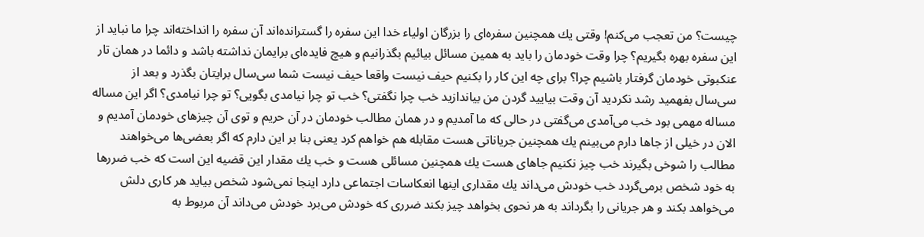چیست؟ من تعجب می‌كنم! وقتی یك همچنین سفره‌ای را بزرگان اولیاء خدا این سفره را گسترانده‌اند آن سفره را انداخته‌اند چرا ما نباید از این سفره بهره بگیریم؟ چرا وقت خودمان را باید به همین مسائل بیائیم بگذرانیم و هیچ فایده‌ای برایمان نداشته باشد و دائما در همان تار عنكبوتی خودمان گرفتار باشیم چرا؟ برای چه این كار را بكنیم حیف نیست واقعا حیف نیست شما سی‌سال برایتان بگذرد و بعد از سی‌سال بفهمید رشد نكردید آن وقت بیایید گردن من بیاندازید خب چرا نگفتی؟ خب تو چرا نیامدی بگویی؟ تو چرا نیامدی؟ اگر این مساله مساله مهمی بود خب می‌آمدی می‌گفتی در حالی كه ما آمدیم و در همان مطالب خودمان در آن حریم و توی آن چیزهای خودمان آمدیم و الان در خیلی از جاها دارم می‌بینم یك همچنین جریاناتی هست مقابله هم خواهم كرد یعنی بنا بر این دارم كه اگر بعضی‌ها می‌خواهند مطالب را شوخی بگیرند خب چیز نكنیم جاهای هست یك همچنین مسائلی هست و خب یك مقدار این قضیه این است كه خب ضررها به خود شخص برمی‌گردد خب خودش می‌داند یك مقداری اینها انعكاسات اجتماعی دارد اینجا نمی‌شود شخص بیاید هر كاری دلش می‌خواهد بكند و هر جریانی را بگرداند به هر نحوی بخواهد چیز بكند ضرری كه خودش می‌برد خودش می‌داند آن مربوط به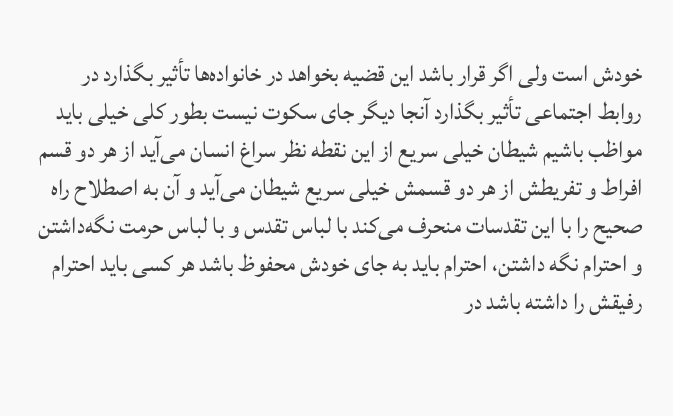خودش است ولی اگر قرار باشد این قضیه بخواهد در خانواده‌ها تأثیر بگذارد در روابط اجتماعی تأثیر بگذارد آنجا دیگر جای سكوت نیست بطور كلی خیلی باید مواظب باشیم شیطان خیلی سریع از این نقطه نظر سراغ انسان می‌آید از هر دو قسم افراط و تفریطش از هر دو قسمش خیلی سریع شیطان می‌آید و آن به اصطلاح راه صحیح را با این تقدسات منحرف می‌كند با لباس تقدس و با لباس حرمت نگه‌داشتن و احترام نگه داشتن، احترام باید به جای خودش محفوظ باشد هر كسی باید احترام رفیقش را داشته باشد در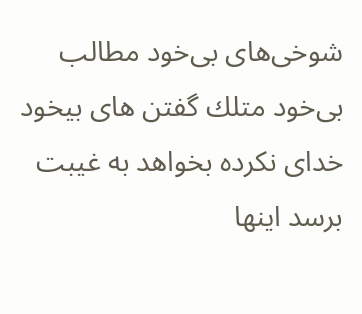شوخی‌های بی‌خود مطالب بی‌خود متلك گفتن های بیخود خدای نكرده بخواهد به غیبت برسد اینها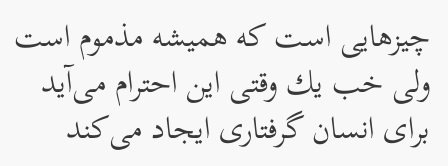چیزهایی است كه همیشه مذموم است ولی خب یك وقتی این احترام می‌آید برای انسان گرفتاری ایجاد می‌كند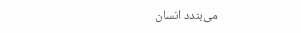می‌بندد انسان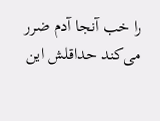را خب آنجا آدم ضرر می‌كند حداقلش این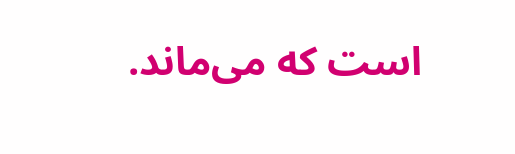است كه می‌ماند.